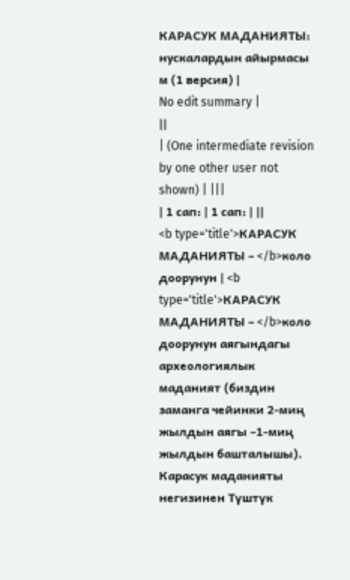КАРАСУК МАДАНИЯТЫ: нускалардын айырмасы
м (1 версия) |
No edit summary |
||
| (One intermediate revision by one other user not shown) | |||
| 1 сап: | 1 сап: | ||
<b type='title'>КАРАСУК МАДАНИЯТЫ – </b>коло доорунун | <b type='title'>КАРАСУК МАДАНИЯТЫ – </b>коло доорунун аягындагы археологиялык маданият (биздин заманга чейинки 2-миң жылдын аягы –1-миң жылдын башталышы). Карасук маданияты негизинен Түштүк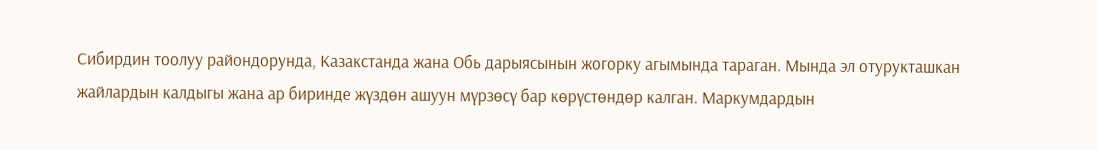Сибирдин тоолуу райондорунда, Казакстанда жана Обь дарыясынын жогорку агымында тараган. Мында эл отурукташкан жайлардын калдыгы жана ар биринде жүздөн ашуун мүрзөсү бар көрүстөндөр калган. Маркумдардын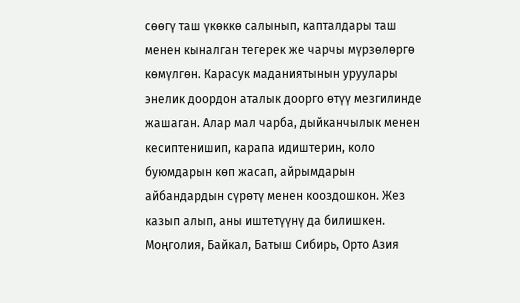сөөгү таш үкөккө салынып, капталдары таш менен кыналган тегерек же чарчы мүрзөлөргө көмүлгөн. Карасук маданиятынын уруулары энелик доордон аталык доорго өтүү мезгилинде жашаган. Алар мал чарба, дыйканчылык менен кесиптенишип, карапа идиштерин, коло буюмдарын көп жасап, айрымдарын айбандардын сүрөтү менен кооздошкон. Жез казып алып, аны иштетүүнү да билишкен. Моңголия, Байкал, Батыш Сибирь, Орто Азия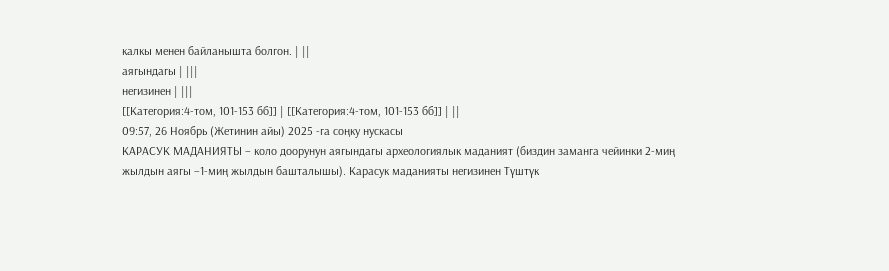калкы менен байланышта болгон. | ||
аягындагы | |||
негизинен | |||
[[Категория:4-том, 101-153 бб]] | [[Категория:4-том, 101-153 бб]] | ||
09:57, 26 Ноябрь (Жетинин айы) 2025 -га соңку нускасы
КАРАСУК МАДАНИЯТЫ – коло доорунун аягындагы археологиялык маданият (биздин заманга чейинки 2-миң жылдын аягы –1-миң жылдын башталышы). Карасук маданияты негизинен Түштүк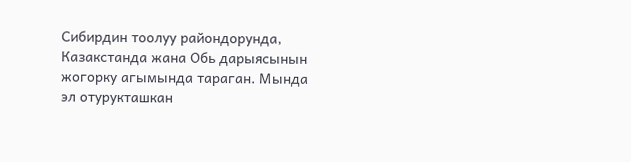Сибирдин тоолуу райондорунда, Казакстанда жана Обь дарыясынын жогорку агымында тараган. Мында эл отурукташкан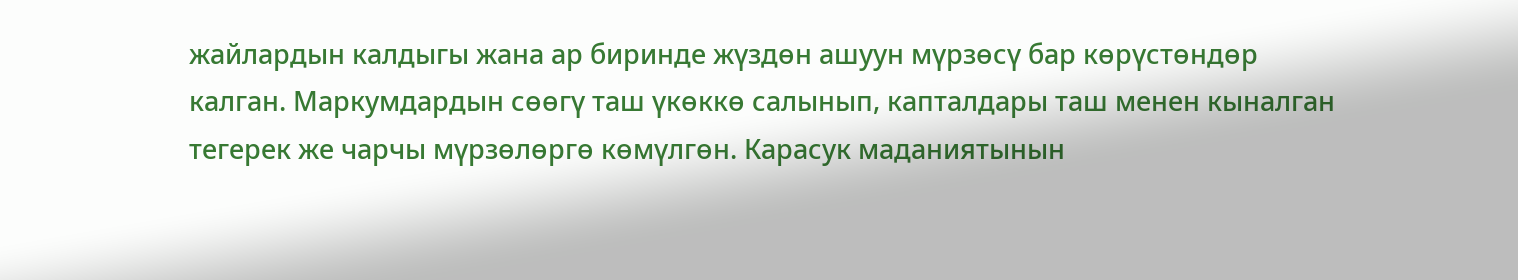жайлардын калдыгы жана ар биринде жүздөн ашуун мүрзөсү бар көрүстөндөр калган. Маркумдардын сөөгү таш үкөккө салынып, капталдары таш менен кыналган тегерек же чарчы мүрзөлөргө көмүлгөн. Карасук маданиятынын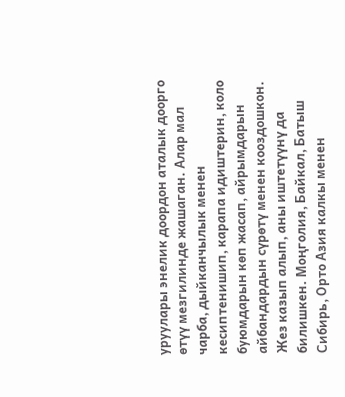уруулары энелик доордон аталык доорго өтүү мезгилинде жашаган. Алар мал чарба, дыйканчылык менен кесиптенишип, карапа идиштерин, коло буюмдарын көп жасап, айрымдарын айбандардын сүрөтү менен кооздошкон. Жез казып алып, аны иштетүүнү да билишкен. Моңголия, Байкал, Батыш Сибирь, Орто Азия калкы менен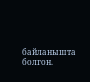байланышта болгон.